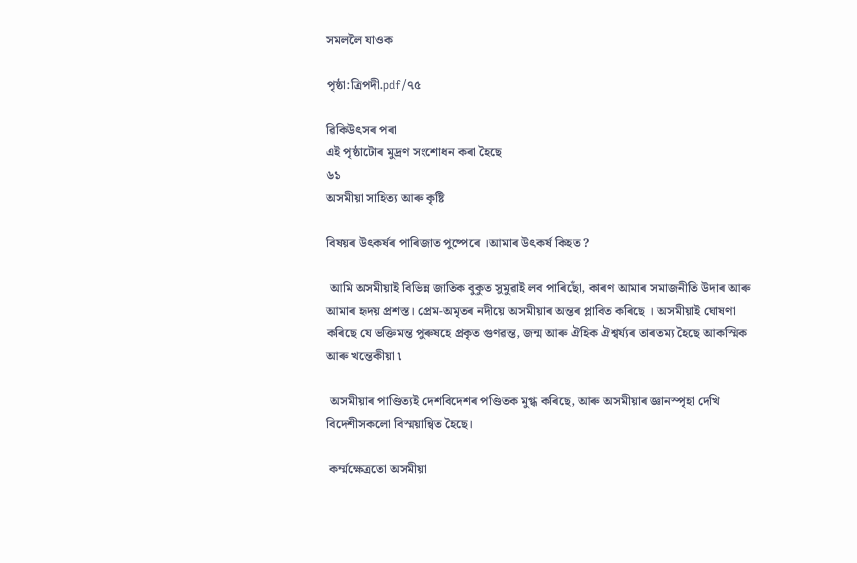সমললৈ যাওক

পৃষ্ঠা:ত্ৰিপদী.pdf/৭৫

ৱিকিউৎসৰ পৰা
এই পৃষ্ঠাটোৰ মুদ্ৰণ সংশোধন কৰা হৈছে
৬১
অসমীয়া সাহিত্য আৰু কৃষ্টি

বিষয়ৰ উৎকৰ্ষৰ পাৰিজাত পুষ্পেৰে ।আমাৰ উৎকৰ্ষ কিহত ?

 আমি অসমীয়াই বিভিন্ন জাতিক বুকুত সুমুৱাই লব পাৰিছোঁ, কাৰণ আমাৰ সমাজনীতি উদাৰ আৰু আমাৰ হৃদয় প্রশস্ত। প্ৰেম-অমৃতৰ নদীয়ে অসমীয়াৰ অন্তৰ প্লাবিত কৰিছে । অসমীয়াই ঘোষণা কৰিছে যে ভক্তিমন্ত পুৰুষহে প্রকৃত গুণৱন্ত, জন্ম আৰু ঐহিক ঐশ্বৰ্য্যৰ তাৰতম্য হৈছে আকস্মিক আৰু খন্তেকীয়া ৷

 অসমীয়াৰ পাণ্ডিত্যই দেশবিদেশৰ পণ্ডিতক মুগ্ধ কৰিছে, আৰু অসমীয়াৰ জ্ঞানস্পৃহা দেখি বিদেশীসকলো বিস্ময়ান্বিত হৈছে।

 কৰ্ম্মক্ষেত্ৰতো অসমীয়া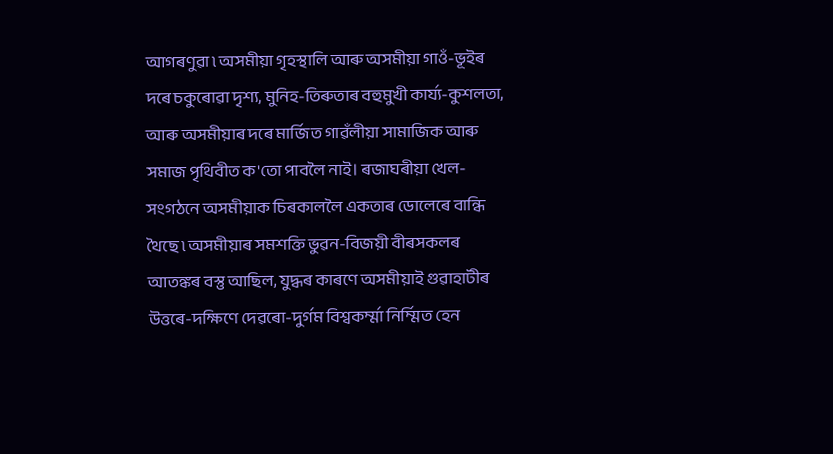আগৰণুৱা ৷ অসমীয়া গৃহস্থালি আৰু অসমীয়া গাওঁ-ভূইৰ দৰে চকুৰোৱা দৃশ্য, মুনিহ-তিৰুতাৰ বহুমুখী কাৰ্য্য-কুশলতা, আৰু অসমীয়াৰ দৰে মার্জিত গাৱঁলীয়া সামাজিক আৰু সমাজ পৃথিবীত ক'তো পাবলৈ নাই। ৰজাঘৰীয়া খেল-সংগঠনে অসমীয়াক চিৰকাললৈ একতাৰ ডোলেৰে বান্ধি থৈছে ৷ অসমীয়াৰ সমশক্তি ভুৱন-বিজয়ী বীৰসকলৰ আতঙ্কৰ বস্তু আছিল, যুদ্ধৰ কাৰণে অসমীয়াই গুৱাহাটীৰ উত্তৰে-দক্ষিণে দেৱৰো-দুর্গম বিশ্বকৰ্ম্মা নিৰ্ম্মিত হেন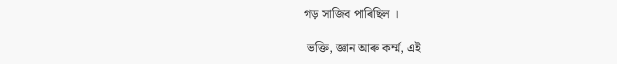গড় সাজিব পাৰিছিল ।

 ভক্তি, জ্ঞান আৰু কৰ্ম্ম, এই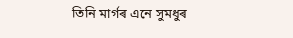তিনি মাৰ্গৰ এনে সুমধুৰ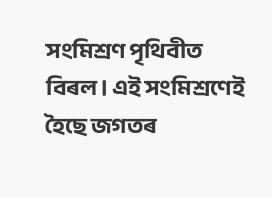সংমিশ্রণ পৃথিবীত বিৰল। এই সংমিশ্রণেই হৈছে জগতৰ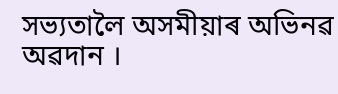সভ্যতালৈ অসমীয়াৰ অভিনৱ অৱদান ।